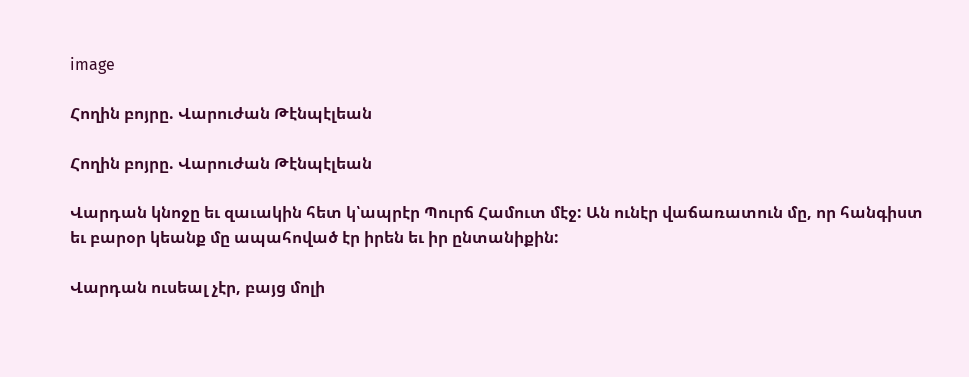image

Հողին բոյրը. Վարուժան Թէնպէլեան

Հողին բոյրը. Վարուժան Թէնպէլեան

Վարդան կնոջը եւ զաւակին հետ կ՝ապրէր Պուրճ Համուտ մէջ: Ան ունէր վաճառատուն մը, որ հանգիստ եւ բարօր կեանք մը ապահոված էր իրեն եւ իր ընտանիքին:

Վարդան ուսեալ չէր, բայց մոլի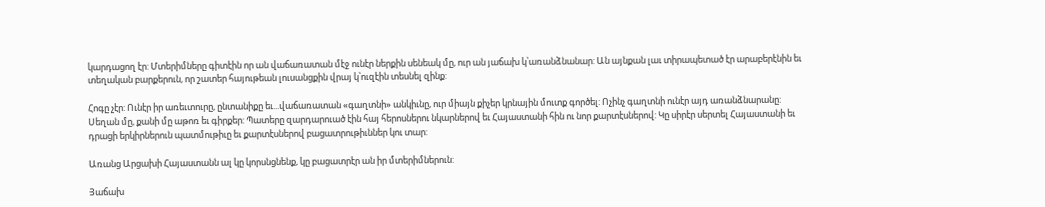կարդացող էր: Մտերիմները գիտէին որ ան վաճառատան մէջ ունէր ներքին սենեակ մը, ուր ան յաճախ կ՝առանձնանար: Ան այնքան լաւ տիրապետած էր արաբերէնին եւ տեղական բարքերուն, որ շատեր հայութեան լուսանցքին վրայ կ՝ուզէին տեսնել զինք:

Հոգը չէր: Ունէր իր առեւտուրը, ընտանիքը եւ...վաճառատան «գաղտնի» անկիւնը, ուր միայն քիչեր կրնային մուտք գործել: Ոչինչ գաղտնի ունէր այդ առանձնարանը: Սեղան մը, քանի մը աթոռ եւ գիրքեր: Պատերը զարդարուած էին հայ հերոսներու նկարներով եւ Հայաստանի հին ու նոր քարտէսներով: Կը սիրէր սերտել Հայաստանի եւ դրացի երկիրներուն պատմութիւը եւ քարտէսներով բացատրութիւններ կու տար:

Առանց Արցախի Հայաստանն ալ կը կորսնցնենք, կը բացատրէր ան իր մտերիմներուն:

Յաճախ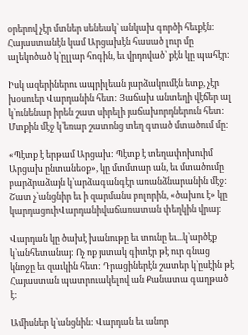օրերով չէր մտներ սենեակ՝ անկախ գործի հեւքէն: Հայաստանէն կամ Արցախէն հասած լուր մը ալեկոծած կ՝ըլլար հոգին, եւ վրդոված՝ քէն կը պահէր:

Իսկ ազերիներու ապրիլեան յարձակումէն ետք, չէր խօսուեր Վարդանին հետ: Յաճախ անտեղի վէճեր ալ կ՝ունենար իրեն շատ սիրելի յաճախորդներուն հետ: Մտքին մէջ կ՝եռար շատոնց տեղ գտած մտածում մը:

«Պէտք է երթամ Արցախ: Պէտք է տեղափոխուիմ Արցախ ընտանեօք», կը մտմտար ան, եւ մտածումը բարձրաձայն կ՝արձագանգէր առանձնարանին մէջ: Շատ չ՝անցնիր եւ ի զարմանս բոլորին, «ծախու է» կը կարդացուիՎարդանիվաճառատան փեղկին վրայ:

Վարդան կը ծախէ խանութը եւ տունը եւ...կ՝արծէք կ՝անհետանայ: Ոչ ոք յստակ գիտէր թէ ուր գնաց կնոջը եւ զաւկին հետ: Դրացիներէն շատեր կ՝ըսէին թէ Հայաստան պատրուակելով ան Քանատա գաղթած է:

Ամիսներ կ՝անցնին: Վարդան եւ անոր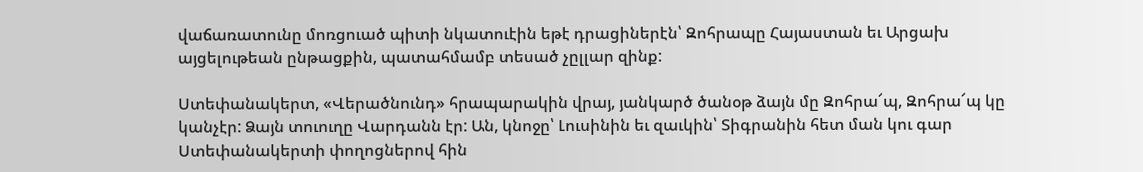վաճառատունը մոռցուած պիտի նկատուէին եթէ դրացիներէն՝ Զոհրապը Հայաստան եւ Արցախ այցելութեան ընթացքին, պատահմամբ տեսած չըլլար զինք:

Ստեփանակերտ, «Վերածնունդ» հրապարակին վրայ, յանկարծ ծանօթ ձայն մը Զոհրա՜պ, Զոհրա՜պ կը կանչէր: Ձայն տուուղը Վարդանն էր: Ան, կնոջը՝ Լուսինին եւ զաւկին՝ Տիգրանին հետ ման կու գար Ստեփանակերտի փողոցներով հին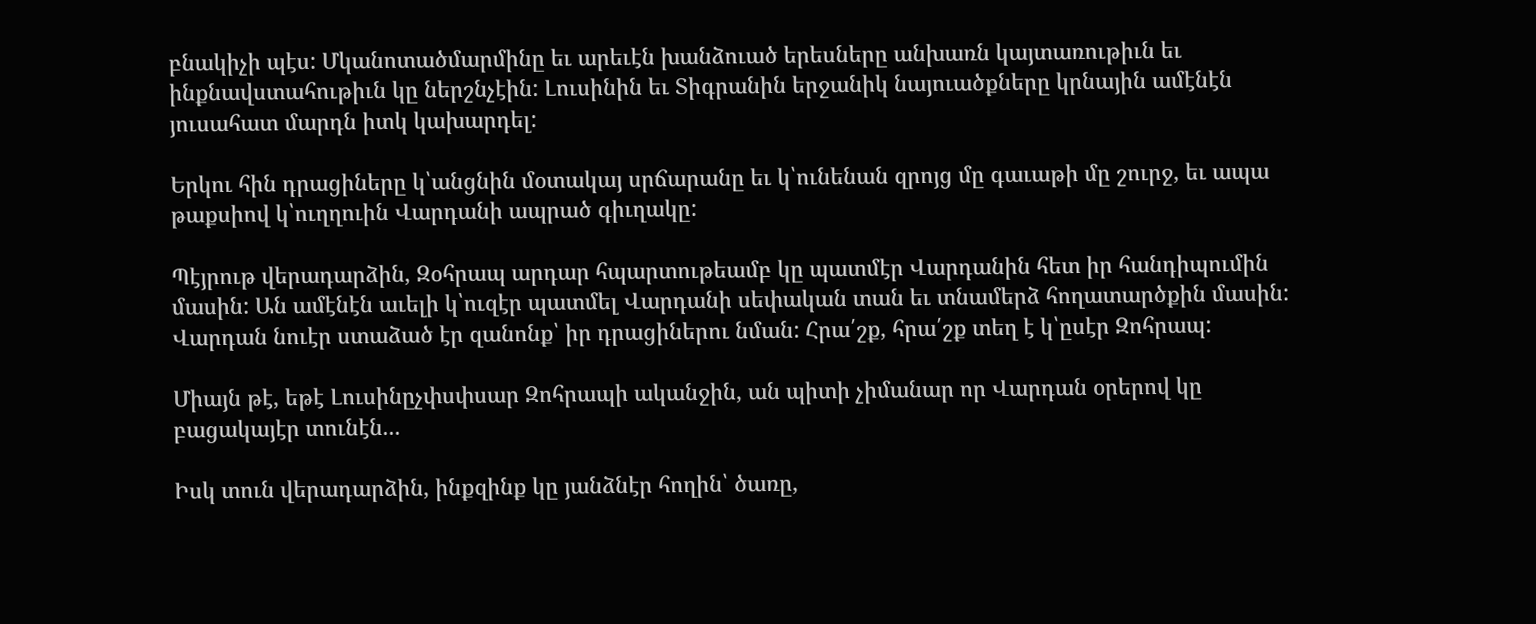բնակիչի պէս: Մկանոտածմարմինը եւ արեւէն խանձուած երեսները անխառն կայտառութիւն եւ ինքնավստահութիւն կը ներշնչէին: Լուսինին եւ Տիգրանին երջանիկ նայուածքները կրնային ամէնէն յուսահատ մարդն իտկ կախարդել:

Երկու հին դրացիները կ՝անցնին մօտակայ սրճարանը եւ կ՝ունենան զրոյց մը գաւաթի մը շուրջ, եւ ապա թաքսիով կ՝ուղղուին Վարդանի ապրած գիւղակը:

Պէյրութ վերադարձին, Զօհրապ արդար հպարտութեամբ կը պատմէր Վարդանին հետ իր հանդիպումին մասին: Ան ամէնէն աւելի կ՝ուզէր պատմել Վարդանի սեփական տան եւ տնամերձ հողատարծքին մասին: Վարդան նուէր ստաձած էր զանոնք՝ իր դրացիներու նման: Հրա՛շք, հրա՛շք տեղ է կ՝ըսէր Զոհրապ:

Միայն թէ, եթէ Լուսինըչփսփսար Զոհրապի ականջին, ան պիտի չիմանար որ Վարդան օրերով կը բացակայէր տունէն...

Իսկ տուն վերադարձին, ինքզինք կը յանձնէր հողին՝ ծառը,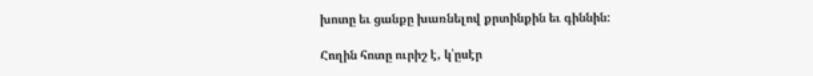խոտը եւ ցանքը խառնելով քրտինքին եւ գիննին:

Հողին հոտը ուրիշ է, կ՝ըսէր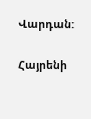Վարդան:

Հայրենի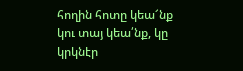հողին հոտը կեա՜նք կու տայ կեա՛նք, կը կրկնէր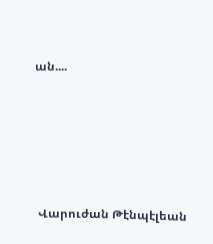ան....





 Վարուժան Թէնպէլեան